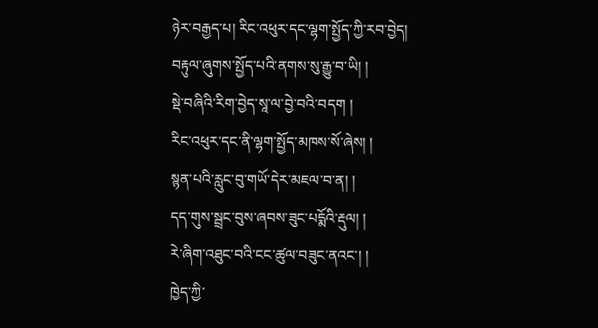ཉེར་བརྒྱད་པ། རིང་འཕུར་དང་ལྷག་སྤྱོད་ཀྱི་རབ་བྱེད།
བརྟུལ་ཞུགས་སྤྱོད་པའི་ནགས་སུ་རྒྱུ་བ་ཡི། །
སྡེ་བཞིའི་རིག་བྱེད་སཱ་ལ་བྱེ་བའི་བདག །
རིང་འཕུར་དང་ནི་ལྷག་སྤྱོད་མཁས་སོ་ཞེས། །
སྙན་པའི་རླུང་བུ་གཡོ་དེར་མཇལ་བ་ན། །
དད་གུས་སྦྲང་བུས་ཞབས་ཟུང་པདྨོའི་རྡུལ། །
རེ་ཞིག་འཐུང་བའི་ངང་ཚུལ་བཟུང་ནའང་། །
ཁྱེད་ཀྱི་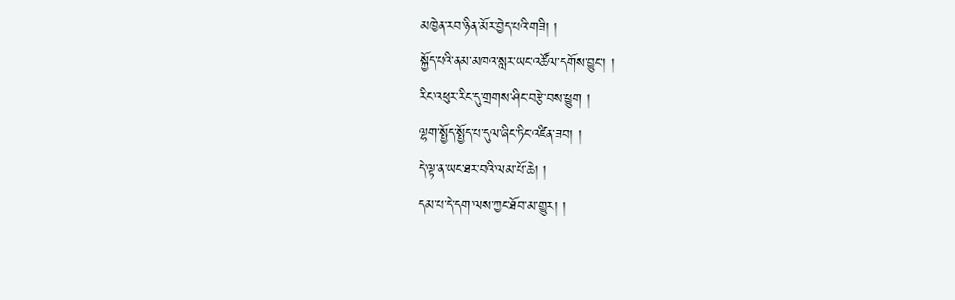མཁྱེན་རབ་ཉིན་མོར་བྱེད་པའི་གཟི། །
སྐྱོད་པའི་ནམ་མཁའ་སླར་ཡང་འཚོལ་དགོས་བྱུང་། །
རིང་འཕུར་རིང་དུ་གྲགས་ཤིང་བརྩེ་བས་ཕྱུག །
ལྷག་སྤྱོད་སྤྱོད་པ་དུལ་ཞིང་ཏིང་འཛིན་ཟབ། །
དེ་ལྟ་ན་ཡང་ཐར་བའི་ལམ་པོ་ཆེ། །
དམ་པ་དེ་དག་ལས་ཀྱང་ཐོབ་མ་གྱུར། །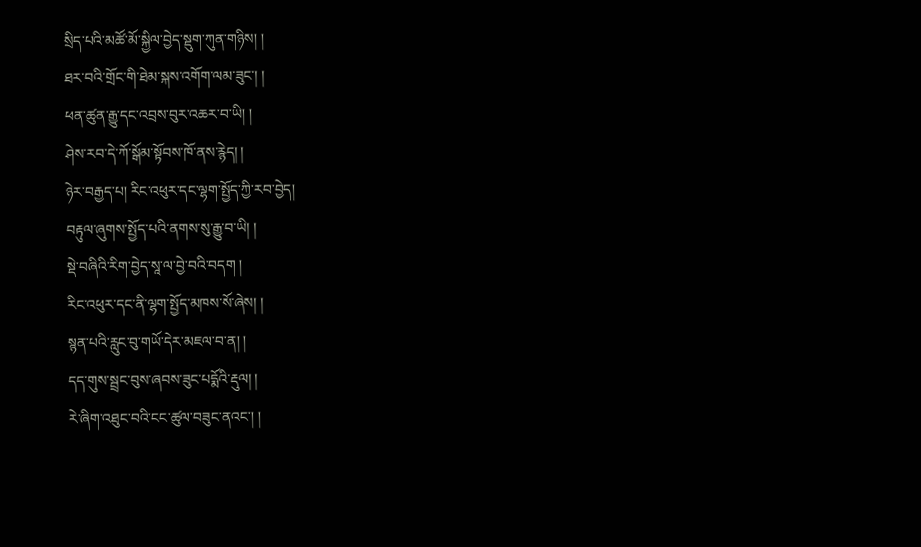སྲིད་པའི་མཚོ་མོ་སྐྱིལ་བྱེད་སྡུག་ཀུན་གཉིས། །
ཐར་བའི་གྲོང་གི་ཐེམ་སྐས་འགོག་ལམ་ཟུང་། །
ཕན་ཚུན་རྒྱུ་དང་འབྲས་བུར་འཆར་བ་ཡི། །
ཤེས་རབ་དེ་ཀོ་སྒོམ་སྟོབས་ཁོ་ནས་རྙེད། །
ཉེར་བརྒྱད་པ། རིང་འཕུར་དང་ལྷག་སྤྱོད་ཀྱི་རབ་བྱེད།
བརྟུལ་ཞུགས་སྤྱོད་པའི་ནགས་སུ་རྒྱུ་བ་ཡི། །
སྡེ་བཞིའི་རིག་བྱེད་སཱ་ལ་བྱེ་བའི་བདག །
རིང་འཕུར་དང་ནི་ལྷག་སྤྱོད་མཁས་སོ་ཞེས། །
སྙན་པའི་རླུང་བུ་གཡོ་དེར་མཇལ་བ་ན། །
དད་གུས་སྦྲང་བུས་ཞབས་ཟུང་པདྨོའི་རྡུལ། །
རེ་ཞིག་འཐུང་བའི་ངང་ཚུལ་བཟུང་ནའང་། །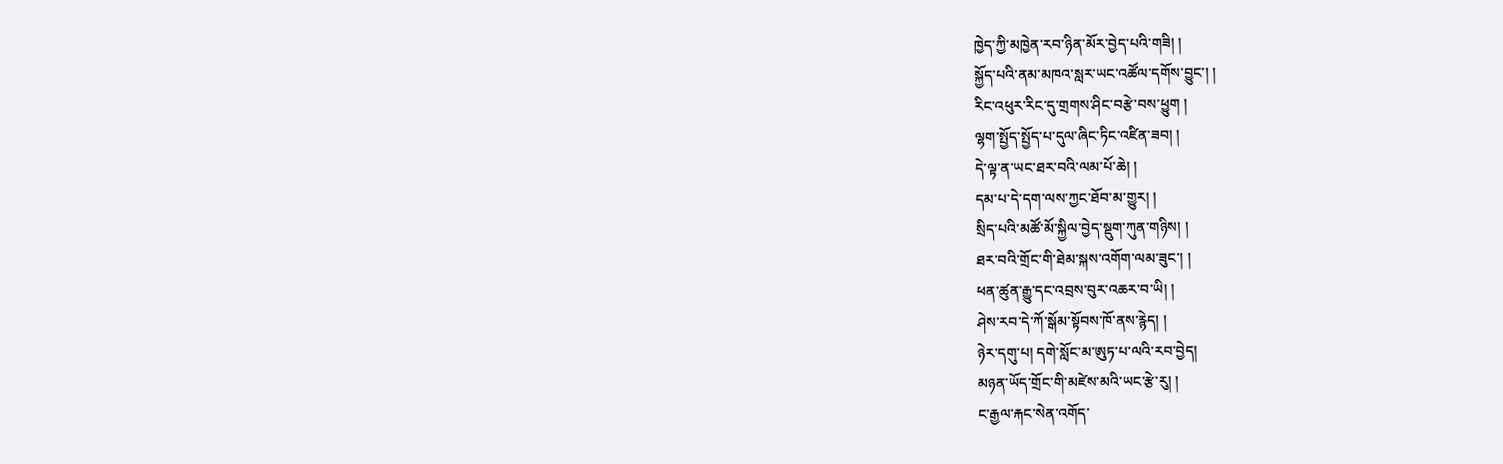ཁྱེད་ཀྱི་མཁྱེན་རབ་ཉིན་མོར་བྱེད་པའི་གཟི། །
སྐྱོད་པའི་ནམ་མཁའ་སླར་ཡང་འཚོལ་དགོས་བྱུང་། །
རིང་འཕུར་རིང་དུ་གྲགས་ཤིང་བརྩེ་བས་ཕྱུག །
ལྷག་སྤྱོད་སྤྱོད་པ་དུལ་ཞིང་ཏིང་འཛིན་ཟབ། །
དེ་ལྟ་ན་ཡང་ཐར་བའི་ལམ་པོ་ཆེ། །
དམ་པ་དེ་དག་ལས་ཀྱང་ཐོབ་མ་གྱུར། །
སྲིད་པའི་མཚོ་མོ་སྐྱིལ་བྱེད་སྡུག་ཀུན་གཉིས། །
ཐར་བའི་གྲོང་གི་ཐེམ་སྐས་འགོག་ལམ་ཟུང་། །
ཕན་ཚུན་རྒྱུ་དང་འབྲས་བུར་འཆར་བ་ཡི། །
ཤེས་རབ་དེ་ཀོ་སྒོམ་སྟོབས་ཁོ་ནས་རྙེད། །
ཉེར་དགུ་པ། དགེ་སློང་མ་ཨུཏ་པ་ལའི་རབ་བྱེད།
མཉན་ཡོད་གྲོང་གི་མཛེས་མའི་ཡང་རྩེ་རུ། །
ང་རྒྱལ་རྐང་སེན་འགོད་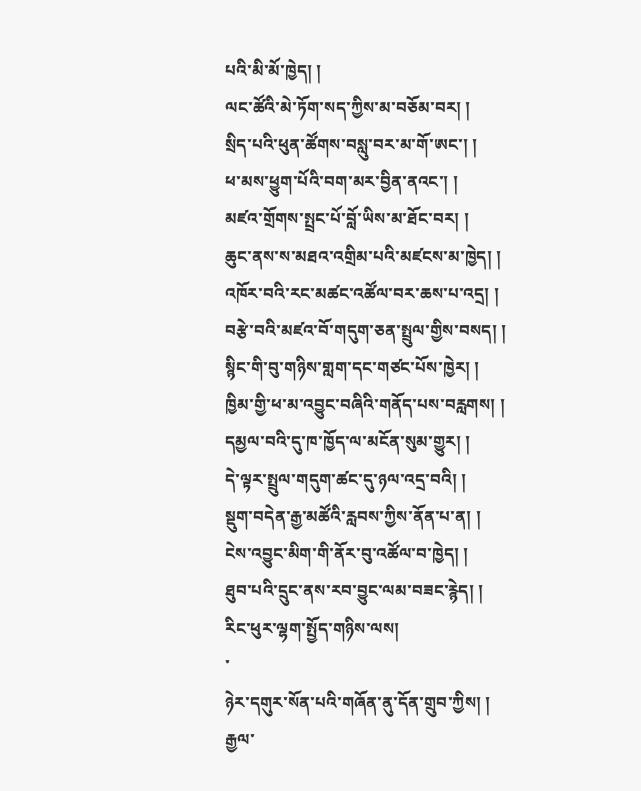པའི་མི་མོ་ཁྱེད། །
ལང་ཚོའི་མེ་ཏོག་སད་ཀྱིས་མ་བཅོམ་བར། །
སྲིད་པའི་ཕུན་ཚོགས་བསླུ་བར་མ་གོ་ཨང་། །
ཕ་མས་ཕྱུག་པོའི་བག་མར་བྱིན་ནའང་། །
མཛའ་གྲོགས་སྤྲང་པོ་བློ་ཡིས་མ་ཐོང་བར། །
ཆུང་ནས་ས་མཐའ་འགྲིམ་པའི་མཛངས་མ་ཁྱེད། །
འཁོར་བའི་རང་མཚང་འཚོལ་བར་ཆས་པ་འདྲ། །
བརྩེ་བའི་མཛའ་བོ་གདུག་ཅན་སྤྲུལ་གྱིས་བསད། །
སྙིང་གི་བུ་གཉིས་གླག་དང་གཙང་པོས་ཁྱེར། །
ཁྱིམ་གྱི་ཕ་མ་འབྱུང་བཞིའི་གནོད་པས་བརླགས། །
དམྱལ་བའི་དུ་ཁ་ཁྱོད་ལ་མངོན་སུམ་གྱུར། །
དེ་ལྟར་སྤྲུལ་གདུག་ཚང་དུ་ཉལ་འདྲ་བའི། །
སྡུག་བདེན་རྒྱ་མཚོའི་རླབས་ཀྱིས་ནོན་པ་ན། །
ངེས་འབྱུང་མིག་གི་ནོར་བུ་འཚོལ་བ་ཁྱེད། །
ཐུབ་པའི་དྲུང་ནས་རབ་བྱུང་ལམ་བཟང་རྙེད། །
རིང་ཕུར་ལྷག་སྤྱོད་གཉིས་ལས།
་
ཉེར་དགུར་སོན་པའི་གཞོན་ནུ་དོན་གྲུབ་ཀྱིས། །
རྒྱལ་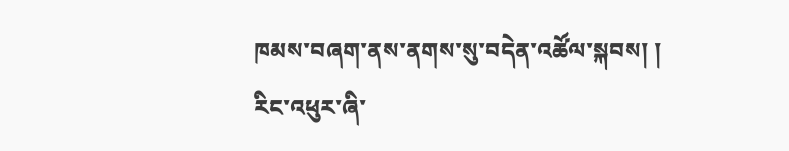ཁམས་བཞག་ནས་ནགས་སུ་བདེན་འཚོལ་སྐབས། །
རིང་འཕུར་ཞི་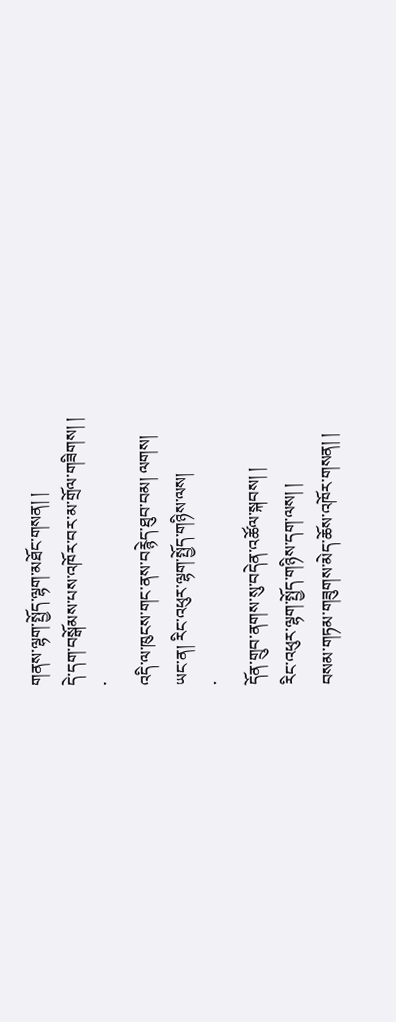གནས་ལྷག་སྤྱོད་ལྷག་མཐོང་གསན། །
དེ་དག་བསྒོམས་པས་འཁོར་བར་མ་གྲོལ་གཟིགས། །
་
འདི་ལ་ཁུངས་གང་ནས་བརྙེད་ཐུབ་བམ། ལགས།
ཡང་ན། རིང་འཕུར་ལྷག་སྤྱོད་གཉིས་ལས།
་
དོན་གྲུབ་ནགས་སུ་བདེན་འཚོལ་སྐབས། །
རིང་འཕུར་ལྷག་སྤྱོད་གཉིས་དག་ལས། །
བསམ་གཏམ་གཟུགས་མེད་ཆོས་འཁོར་གསན། །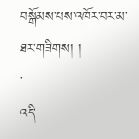བསྒོམས་པས་འཁོར་བར་མ་ཐར་གཟིགས། །
་
འདི་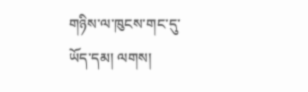གཉིས་ལ་ཁུངས་གང་དུ་ཡོད་དམ། ལགས།